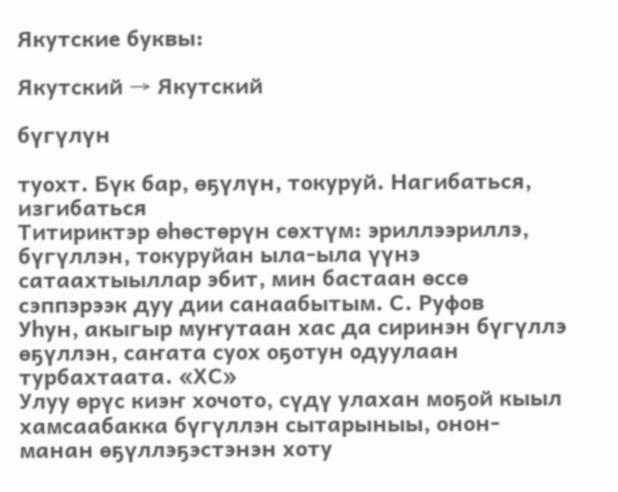Якутские буквы:

Якутский → Якутский

бүгүлүн

туохт. Бүк бар, өҕүлүн, токуруй. Нагибаться, изгибаться
Титириктэр өһөстөрүн сөхтүм: эриллээриллэ, бүгүллэн, токуруйан ыла-ыла үүнэ сатаахтыыллар эбит, мин бастаан өссө сэппэрээк дуу дии санаабытым. С. Руфов
Уһун, акыгыр муҥутаан хас да сиринэн бүгүллэ өҕүллэн, саҥата суох оҕотун одуулаан турбахтаата. «ХС»
Улуу өрүс киэҥ хочото, сүдү улахан моҕой кыыл хамсаабакка бүгүллэн сытарыныы, онон-манан өҕүллэҕэстэнэн хоту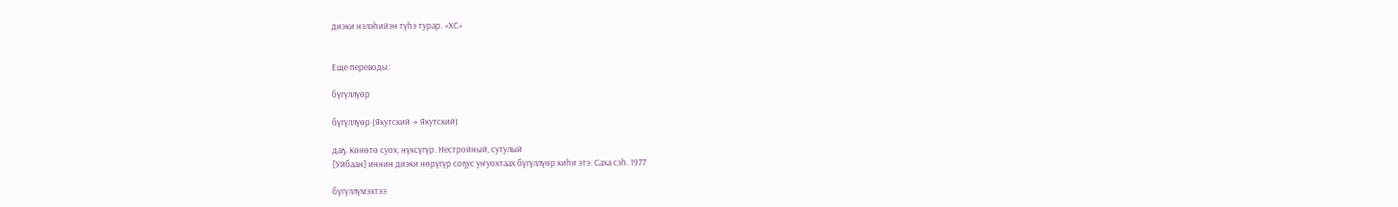диэки нэлэһийэн түһэ турар. «ХС»


Еще переводы:

бүгүллүөр

бүгүллүөр (Якутский → Якутский)

даҕ. Көнөтө суох, нүксүгүр. Нестройный, сутулый
[Уйбаан] иннин диэки нөрүгүр соҕус уҥуохтаах бүгүллүөр киһи этэ. Саха сэһ. 1977

бүгүллүмэхтээ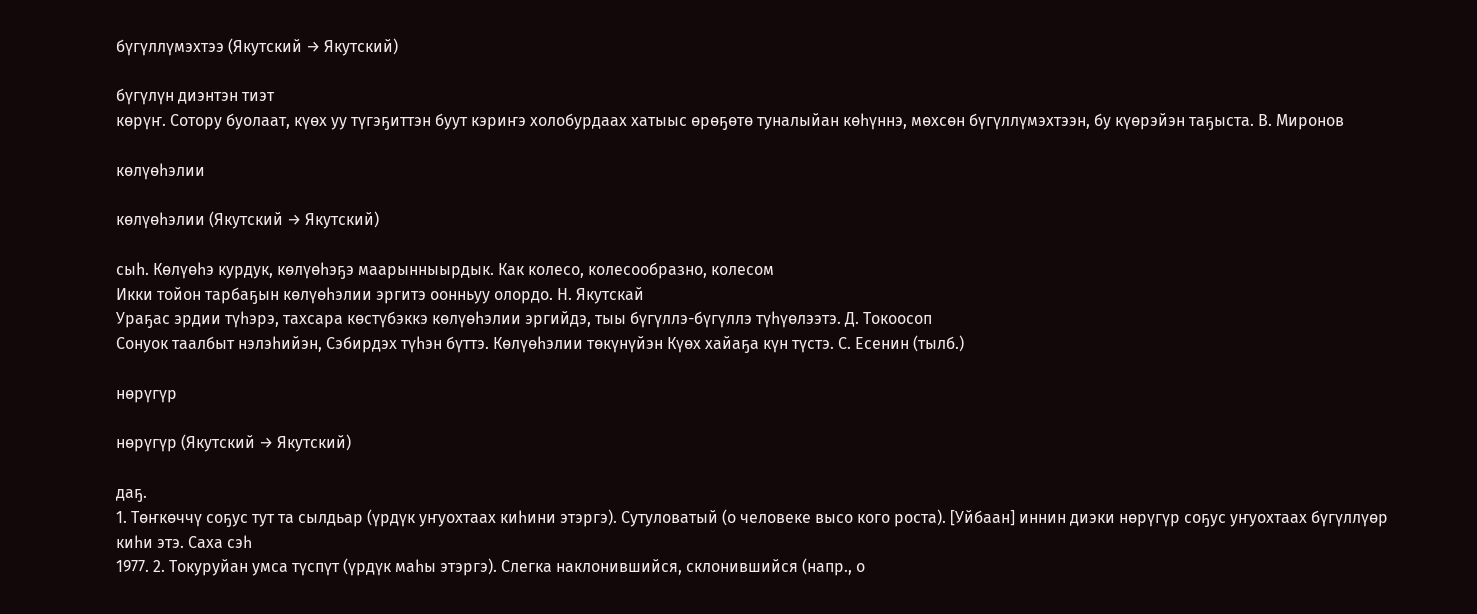бүгүллүмэхтээ (Якутский → Якутский)

бүгүлүн диэнтэн тиэт
көрүҥ. Сотору буолаат, күөх уу түгэҕиттэн буут кэриҥэ холобурдаах хатыыс өрөҕөтө туналыйан көһүннэ, мөхсөн бүгүллүмэхтээн, бу күөрэйэн таҕыста. В. Миронов

көлүөһэлии

көлүөһэлии (Якутский → Якутский)

сыһ. Көлүөһэ курдук, көлүөһэҕэ маарынныырдык. Как колесо, колесообразно, колесом
Икки тойон тарбаҕын көлүөһэлии эргитэ оонньуу олордо. Н. Якутскай
Ураҕас эрдии түһэрэ, тахсара көстүбэккэ көлүөһэлии эргийдэ, тыы бүгүллэ-бүгүллэ түһүөлээтэ. Д. Токоосоп
Сонуок таалбыт нэлэһийэн, Сэбирдэх түһэн бүттэ. Көлүөһэлии төкүнүйэн Күөх хайаҕа күн түстэ. С. Есенин (тылб.)

нөрүгүр

нөрүгүр (Якутский → Якутский)

даҕ.
1. Төҥкөччү соҕус тут та сылдьар (үрдүк уҥуохтаах киһини этэргэ). Сутуловатый (о человеке высо кого роста). [Уйбаан] иннин диэки нөрүгүр соҕус уҥуохтаах бүгүллүөр киһи этэ. Саха сэһ
1977. 2. Токуруйан умса түспүт (үрдүк маһы этэргэ). Слегка наклонившийся, склонившийся (напр., о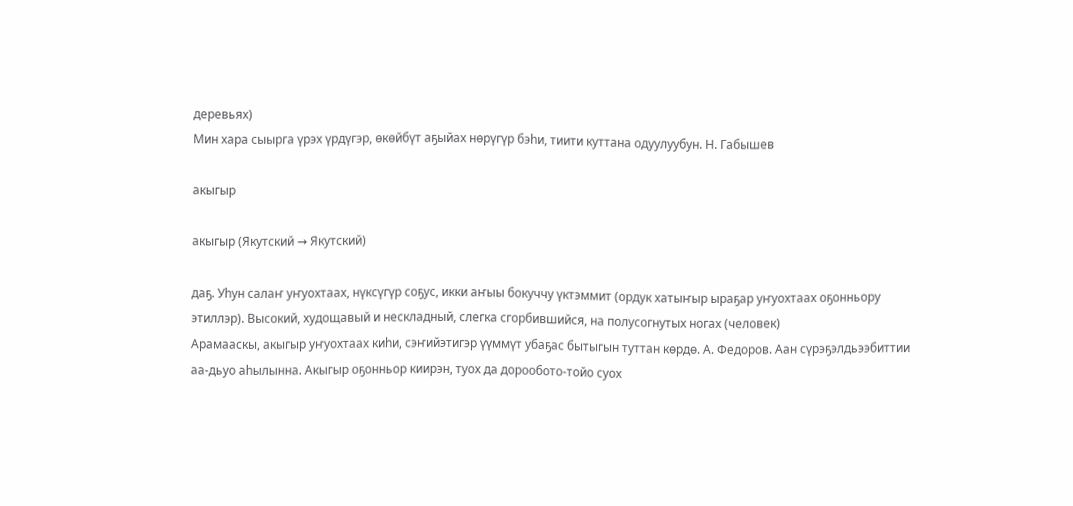деревьях)
Мин хара сыырга үрэх үрдүгэр, өкөйбүт аҕыйах нөрүгүр бэһи, тиити куттана одуулуубун. Н. Габышев

акыгыр

акыгыр (Якутский → Якутский)

даҕ. Уһун салаҥ уҥуохтаах, нүксүгүр соҕус, икки аҥыы бокуччу үктэммит (ордук хатыҥыр ыраҕар уҥуохтаах оҕонньору этиллэр). Высокий, худощавый и нескладный, слегка сгорбившийся, на полусогнутых ногах (человек)
Арамааскы, акыгыр уҥуохтаах киһи, сэҥийэтигэр үүммүт убаҕас бытыгын туттан көрдө. А. Федоров. Аан сүрэҕэлдьээбиттии аа-дьуо аһылынна. Акыгыр оҕонньор киирэн, туох да дорообото-тойо суох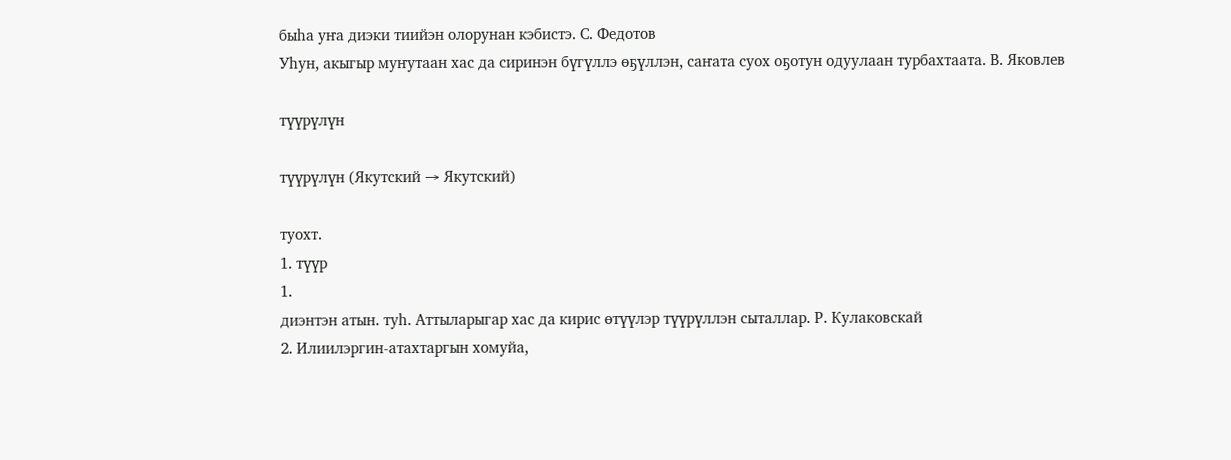быһа уҥа диэки тиийэн олорунан кэбистэ. С. Федотов
Уһун, акыгыр муҥутаан хас да сиринэн бүгүллэ өҕүллэн, саҥата суох оҕотун одуулаан турбахтаата. В. Яковлев

түүрүлүн

түүрүлүн (Якутский → Якутский)

туохт.
1. түүр
1.
диэнтэн атын. туһ. Аттыларыгар хас да кирис өтүүлэр түүрүллэн сыталлар. Р. Кулаковскай
2. Илиилэргин-атахтаргын хомуйа,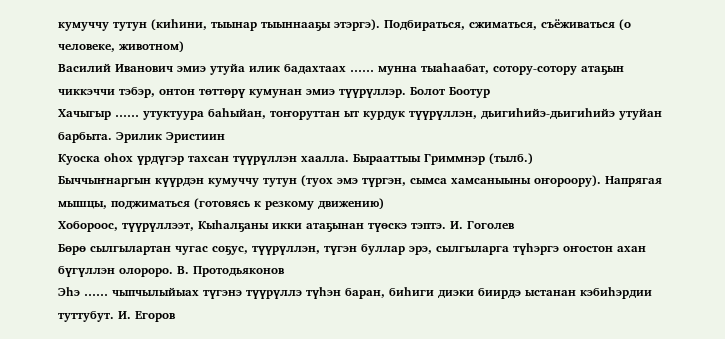кумуччу тутун (киһини, тыынар тыыннааҕы этэргэ). Подбираться, сжиматься, съёживаться (о человеке, животном)
Василий Иванович эмиэ утуйа илик бадахтаах …… мунна тыаһаабат, сотору-сотору атаҕын чиккэччи тэбэр, онтон төттөрү кумунан эмиэ түүрүллэр. Болот Боотур
Хачыгыр …… утуктуура баһыйан, тоҥоруттан ыт курдук түүрүллэн, дьигиһийэ-дьигиһийэ утуйан барбыта. Эрилик Эристиин
Куоска оһох үрдүгэр тахсан түүрүллэн хаалла. Бырааттыы Гриммнэр (тылб.)
Быччыҥнаргын күүрдэн кумуччу тутун (туох эмэ түргэн, сымса хамсаныыны оҥороору). Напрягая мышцы, поджиматься (готовясь к резкому движению)
Хобороос, түүрүллээт, Кыһалҕаны икки атаҕынан түөскэ тэптэ. И. Гоголев
Бөрө сылгылартан чугас соҕус, түүрүллэн, түгэн буллар эрэ, сылгыларга түһэргэ оҥостон ахан бүгүллэн олороро. В. Протодьяконов
Эһэ …… чыпчылыйыах түгэнэ түүрүллэ түһэн баран, биһиги диэки биирдэ ыстанан кэбиһэрдии туттубут. И. Егоров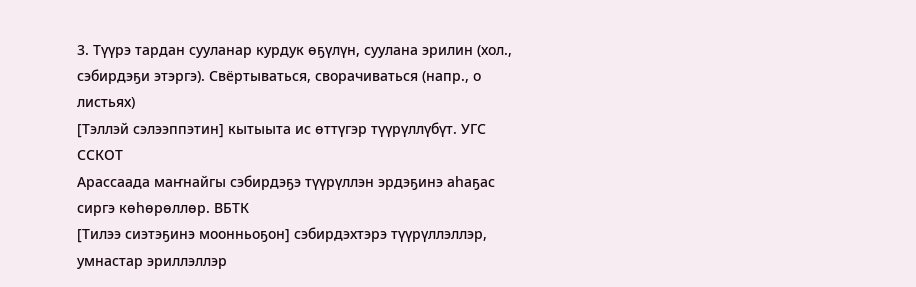3. Түүрэ тардан сууланар курдук өҕүлүн, суулана эрилин (хол., сэбирдэҕи этэргэ). Свёртываться, сворачиваться (напр., о листьях)
[Тэллэй сэлээппэтин] кытыыта ис өттүгэр түүрүллүбүт. УГС ССКОТ
Арассаада маҥнайгы сэбирдэҕэ түүрүллэн эрдэҕинэ аһаҕас сиргэ көһөрөллөр. ВБТК
[Тилээ сиэтэҕинэ моонньоҕон] сэбирдэхтэрэ түүрүллэллэр, умнастар эриллэллэр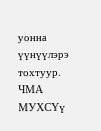уонна үүнүүлэрэ тохтуур. ЧМА МУХСҮү